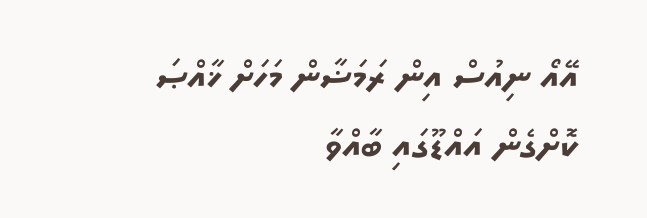އޭއޯ ނިއުސް އިން ރަމަޟާން މަހަށް ޚާއްޞަ ކޮށްގެން އައްޑޫގައި ބާއްވާ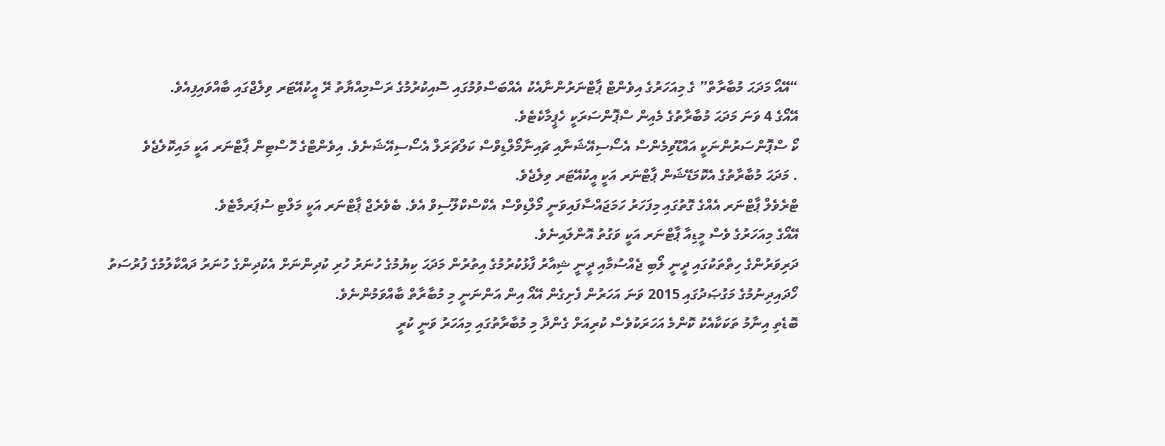“އޭއޯ މަދަޙަ މުބާރާތް” ގެ މިއަހަރުގެ އިވެންޓް ޕާޓްނަރުންނާއެކު އެއްބަސްވުމުގައި ސޮއިކުރުމުގެ ރަސްމިއްޔާތު ރޭ އީކުއޭޓަރ ވިލެޖްގައި ބާއްވައިފިއެވެ.
އޭއޯގެ 4 ވަނަ މަދަޙަ މުބާރާތުގެ މެއިން ސްޕޮންސަރަކީ ހެޕީމާކެޓެވެ.
ކޯ ސްޕޮންސަރުންނަކީ އައްޑޫވިމެންސް އެސޯސިއޭޝަނާއި ޗައިނާމޯލްޑިވްސް ކަލްޗަރަލް އެސޯސިއޭޝަނެވެ. އިވެންޓްގެ ހޮސްޓިން ޕާޓްނަރ އަކީ މައިކޮލެޖެވެ
. މަދަޙަ މުބާރާތުގެ އެކޮމަޑޭޝަން ޕާޓްނަރ އަކީ އީކުއޭޓަރ ވިލެޖެވެ.
ޓްރެވެލް ޕާޓްނަރ އެއްގެ ގޮތުގައި މިފަހަރު ހަމަޖައްސާފައިވަނީ މޯލްޑިވްސް އެކްސްކްލޫސިވް އެވެ. ބެވެރެޖް ޕާޓްނަރ އަކީ މަލްޓި ސުޕަރމާޓެވެ.
އޭއޯގެ މިއަހަރުގެ ވެސް މީޑިއާ ޕާޓްނަރ އަކީ ވަގުތު އޮންލައިނެވެ.
ދަރިވަރުންގެ ހިތްތަކުގައި ދީނީ ލޯބި ޖެއްސުމާއި ދީނީ ޝިއާރު ފާޅުކުރުމުގެ އިތުރުން މަދަޙަ ކިޔުމުގެ ހުނަރު ހުރި ކުދިންނަށް އެކުދިންގެ ހުނަރު ދައްކާލުމުގެ ފުރުސަތު ހޯދައިދިނުމުގެ މަގުޞަދުގައި 2015 ވަނަ އަހަރުން ފެށިގެން އޭއޯ އިން އަންނަނީ މި މުބާރާތް ބާއްވަމުންނެވެ.
ބޮޑެތި އިނާމު ތަކަކާއެކު ކޮންމެ އަހަރަކުވެސް ކުރިއަށް ގެންދާ މި މުބާރާތުގައި މިއަހަރު ވަނީ ކުރީ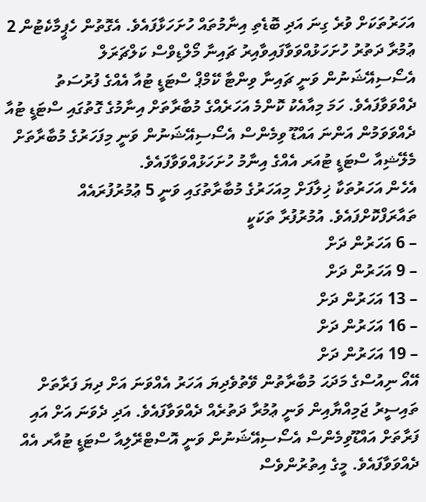އަހަރުތަކަށް ވުރެ ގިނަ އަދި ބޮޑެތި އިނާމުތައް ހުށަހަޅާފައެވެ. އެގޮތުން ހެޕީމާކެޓުން 2 ޢުމުރާ ދަތުރު ހުށަހަޅުއްވަވާފައިވާއިރު ޗައިނާ މޯލްޑިވްސް ކަލްޗަރަލް އެސޯސިއޭޝަނުން ވަނީ ޗައިނާ ވިންޓާ ކޭމްޕް ސްޓަޑީ ޓުއާ އެއްގެ ފުރުސަތު ދެއްވަވާފައެވެ. ހަމަ މިއާއެކު ކޮންމެ އަހަރެއްގެ މުބާރާތަށް އިނާމުގެ ގޮތުގައި ސްޓަޑީ ޓުއާ ދެއްވަވަމުން އަންނަ އައްޑޫ ވިމެންސް އެސޯސިއޭޝަނުން ވަނީ މިފަހަރުގެ މުބާރާތަށް މެލޭޝިއާ ސްޓަޑީ ޓުއަރ އެއްގެ އިނާމު ހުށަހަޅުއްވަވާފައެވެ.
އެހެން އަހަރުތަކާ ޚިލާފަށް މިއަހަރުގެ މުބާރާތުގައި ވަނީ 5 ޢުމުރުފުރައެއް ތައާރަފްކޮށްފައެވެ. އުމުރުފުރާ ތަކަކީ
– 6 އަހަރުން ދަށް
– 9 އަހަރުން ދަށް
– 13 އަހަރުން ދަށް
– 16 އަހަރުން ދަށް
– 19 އަހަރުން ދަށް
އޭއޯ ނިއުސްގެ މަދަޙަ މުބާރާތުން ވޭތުވެދިޔަ އަހަރު އެއްވަނަ އަށް ދިޔަ ފަރާތަށް ތައިސީރު ޖަމިއްޔާއިން ވަނީ ޢުމުރާ ދަތުރެއް ދެއްވަވާފައެވެ. އަދި ދެވަނަ އަށް އައި ފަރާތަށް އައްޑޫވިމެންސް އެސޯސިއޭޝަނުން ވަނީ އޮސްޓްރޭލިއާ ސްޓަޑީ ޓުއާރ އެއް ދެއްވަވާފައެވެ. މީގެ އިތުރުންވެސް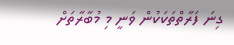ގިނަ ފަރާތްތަކަކުން ވަނީ މި މުބާރާތަށް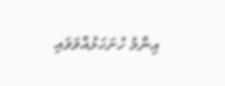އިނާމު ހުށަހަޅުއްވަވައި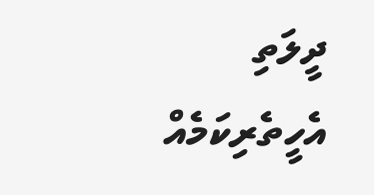ދީލަތި އެހީތެރިކަމެއް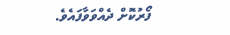ފޯރުކޮށް ދެއްވަވާފައެވެ.